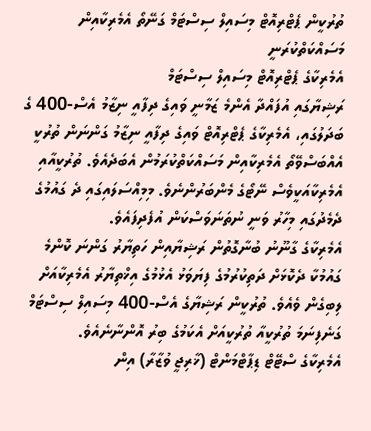ތުރުކީން ޕެޓްރިއޮޓް މިސައިލް ސިސްޓަމް ގަނޭތޯ އެމެރިކާއިން މަސައްކަތްކުރަނީ
އެމެރިކާގެ ޕެޓްރިއޮޓް މިސައިލް ސިސްޓަމް
ރަޝިޔާގައި އުފައްދާ އެންމެ ޒަމާނީ ވައިގެ ދިފާއީ ނިޒާމު އެސް-400 ގެ ބަދަލުގައި، އެމެރިކާގެ ޕެޓްރިއޮޓް ވައިގެ ދިފާއީ ނިޒާމު ގަންނަން ތުރުކީ އެއްބަސްވޭތޯ އެމެރިކާއިން މަސައްކަތްކުރަމުން އެބަދެއެވެ. ތުރުކީއާއި އެމެރިކާއަކީވެސް ނޭޓޯގެ މެންބަރުންނެވެ. މިމިއްސަލައިގައި ދެ ގައުމުގެ ދެމެދުގައި މިހާރު ވަނީ ނުތަނަވަސްކަން އުފެދިފައެވެ.
އެމެރިކާގެ ގާނޫނު ބުނާގޮތުން ރަޝިޔާއިން ހަތިޔާރު ގަންނަ ކޮންމެ ގައުމުކާ ދެކޮޅަށް ދަތިކުރުމުގެ ފިޔަވަޅު އެޅުމުގެ އިޚްތިޔާރު އެމެރިކާއަށް ލިބިގެން ވެއެވެ. ތުރުކީން ރަޝިޔާގެ އެސް-400 މިސައިލް ސިސްޓަމް ގަނެފިނަމަ ތުރުކީއާ ތުރުކީއަށް އެކަމުގެ ބިރު އޮންނާނެއެވެ.
އެމެރިކާގެ ސްޓޭޓް ޑިޕާޓްމަންޓް (ޚާރިޖީ ވުޒާރާ) އިން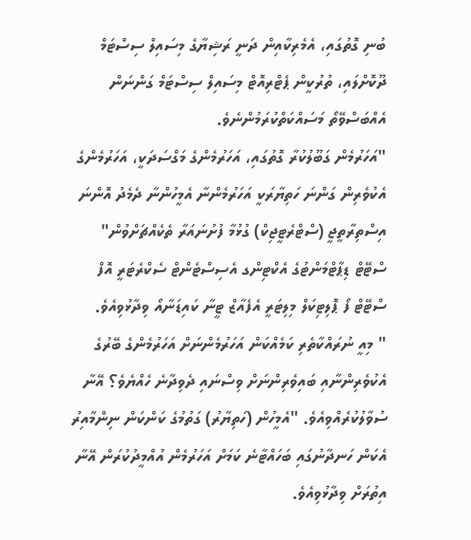ބުނި ގޮތުގައި، އެމެރިކާއިން ދަނީ ރަޝިޔާގެ މިސައިލް ސިސްޓަމް ދޫކޮށްލައި، ތުރުކީން ޕެޓްރިއޮޓް މިސައިލް ސިސްޓަމް ގަންނަން އެއްބަސްވޭތޯ މަސައްކަތްކުރަމުންނެވެ.
"އަހަރުމެން ގަބޫލުކުރާ ގޮތުގައި، އަހަރުމެންގެ މަގްސަދަކީ، އަހަރުމެންގެ އެކުވެރިން ގަންނަ ހަތިޔާރަކީ އަހަރުމެންނާ އެމީހުންނާ ދެމެދު އޮންނަ އިސްތިރާތީޖީ (ސްޓްރެޓީޖިކް) ގުޅުމާ ފުށުނައަރާ ތެކެއްޗަށްވުން" ސްޓޭޓް ޑިޕާޓްމަންޓުގެ އެކްޓިންގ އެސިސްޓެންޓް ސެކްރެޓަރީ އޮފް ސްޓޭޓް ފޯ ޕޮލިޓިކަލް މިލިޓަރީ އެފެއާޒް ޓީނާ ކައިޑަނާއޯ ވިދާޅުވިއެވެ.
" މިއީ ނުރައްކާތެރި ކަމެއްކަން އަހަރުމެންނަށް އަހަރުމެންގެ ބޭރުގެ އެކުވެރިންނާއި ބައިވެރިންނަށް ވިސްނައި ދެވިދާނެ ހެއްޔެވެ؟ އޭނާ ސުވާލުކުރެއްވިއެވެ. "އެމީހުން (ހަތިޔާރު) ގަތުމުގެ ކަންކަން ނިންމާއިރު އެކަން ހަނދާނުގައި ބަހައްޓާނެ ކަމަށް އަހަރުމެން އުއްމީދުކުރަން އޭނާ އިތުރަށް ވިދާޅުވިއެވެ.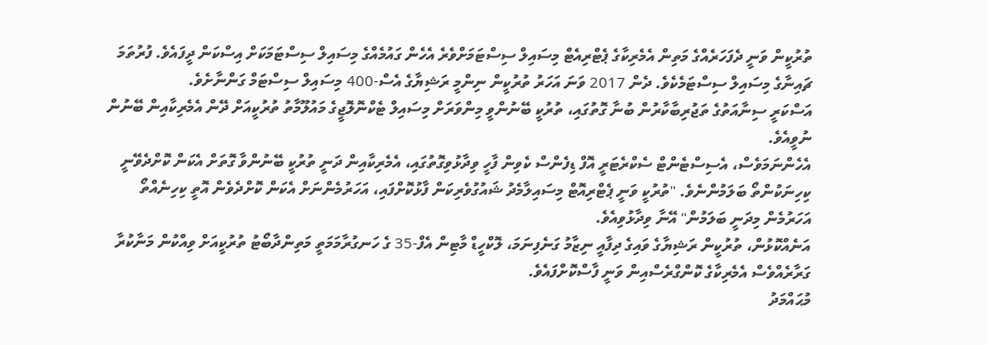ތުރުކީން ވަނީ ދެފަހަރެއްގެ މަތިން އެމެރިކާގެ ޕެޓްރިއެޓް މިސައިލް ސިސްޓަމަށްވެރެ އެހެން ގައުމެއްގެ މިސައިލް ސިސްޓަމަކަށް އިސްކަން ދީފައެވެ. ފުރުތަމަ ޗައިނާގެ މިސައިލް ސިސްޓަމެކެވެ. ދެން 2017 ވަނަ އަހަރު ތުރުކީން ނިންމީ ރަޝިޔާގެ އެސް-400 މިސައިލް ސިސްޓަމް ގަންނާށެވެ.
އަސްކަރީ ސިނާއަތުގެ ތަޖުރިބާކާރުން ބުނާ ގޮތުގައި، ތުރުކީ ބޭނުންވީ މިންވަރަށް މިސައިލް ޓެކްނޮލޮޖީގެ މައުލޫމާތު ތުރުކީއަށް ދޭން އެމެރިކާއިން ބޭނުން ނުވީއެވެ.
އެހެންނަމަވެސް، އެސިސްޓެންޓް ސެކްރެޓަރީ އޮފް ޑިފެންސް ކެވިން ފާހީ ވިދާޅުވިގޮތުގައި، އެމެރިކާއިން ދަނީ ތުރުކީ ބޭނުންވާ ގޮތަށް އެކަން ކޮށްދެވޭނީ ކިހިނަކުންތޯ ބަލަމުންނެވެ. "ތުރުކީ ވަނީ ޕެޓްރިއޮޓް މިސައިލާމެދު ޝައުގުވެރިކަން ފާޅުކޮށްފައި، އަހަރުމެންނަށް އެކަން ކޮށްދެވެން އޮތީ ކިހިނެއްތޯ އަހަރުމެން މިދަނީ ބަލަމުން" އޭނާ ވިދާޅުވިއެވެ.
އަނެއްކޮޅުން، ތުރުކީން ރަޝިޔާގެ ވައިގެ ދިފާއީ ނިޒާމު ގަނެފިނަމަ، ލޮކްހީޑް މާޓިން އެފް-35 ގެ ހަނގުރާމަމަތީ މަތިންދާބޯޓު ތުރުކީއަށް ވިއްކުން މަނާކުރާ ގަރާރެއްވެސް އެމެރިކާގެ ކޮންގްރެސްއިން ވަނީ ފާސްކޮށްފައެވެ.
މުޙައްމަދު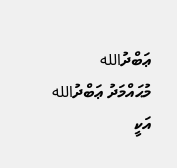ޢަބްދުالله
މުޙައްމަދު ޢަބްދުالله އަކީ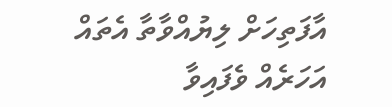އާފަތިހަށް ލިޔުއްވާތާ އެތައް އަހަރެއް ވެފައިވާ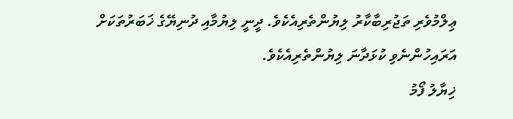ޢިލްމުވެރި ތަޖުރިބާކާރު ލިޔުންތެރިއެކެވެ. ދީނީ ލިޔުމާއި ދުނިޔޭގެ ޚަބަރުތަކަށް އަރައިހުންނެވި ކުޅަދާނަ ލިޔުންތެރިއެކެވެ.
ޚިޔާލު ފޯމު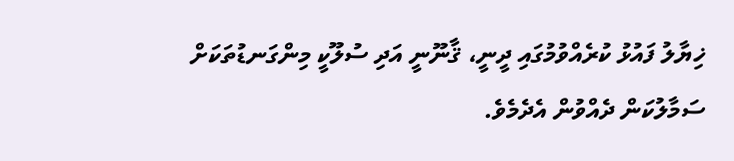ޚިޔާލު ފައުޅު ކުރެއްވުމުގައި ދީނީ، ޤާނޫނީ އަދި ސުލޫކީ މިންގަނޑުތަކަށް ސަމާލުކަން ދެއްވުން އެދެމެވެ.